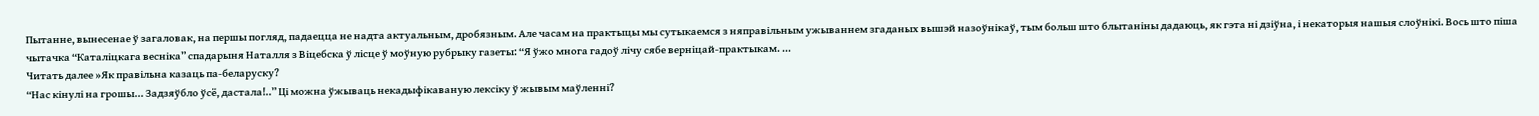Пытанне, вынесенае ў загаловак, на першы погляд, падаецца не надта актуальным, дробязным. Але часам на практыцы мы сутыкаемся з няправільным ужываннем згаданых вышэй назоўнікаў, тым больш што блытаніны дадаюць, як гэта ні дзіўна, і некаторыя нашыя слоўнікі. Вось што піша чытачка “Каталіцкага весніка” спадарыня Наталля з Віцебска ў лісце ў моўную рубрыку газеты: “Я ўжо многа гадоў лічу сябе верніцай-практыкам. ...
Читать далее »Як правільна казаць па-беларуску?
“Нас кінулі на грошы… Задзяўбло ўсё, дастала!..” Ці можна ўжываць некадыфікаваную лексіку ў жывым маўленні?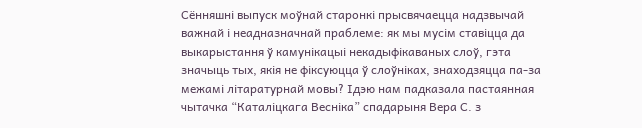Сённяшні выпуск моўнай старонкі прысвячаецца надзвычай важнай і неадназначнай праблеме: як мы мусім ставіцца да выкарыстання ў камунікацыі некадыфікаваных слоў, гэта значыць тых, якія не фіксуюцца ў слоўніках, знаходзяцца па-за межамі літаратурнай мовы? Ідэю нам падказала пастаянная чытачка “Каталіцкага Весніка” спадарыня Вера С. з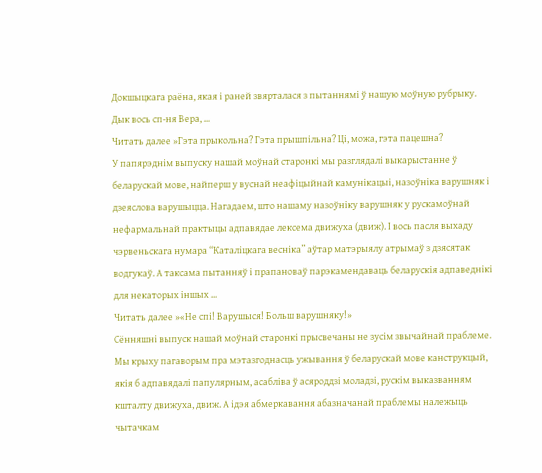Докшыцкага раёна, якая і раней звярталася з пытаннямі ў нашую моўную рубрыку. Дык вось сп-ня Вера, ...
Читать далее »Гэта прыкольна? Гэта прышпільна? Ці, можа, гэта пацешна?
У папярэднім выпуску нашай моўнай старонкі мы разглядалі выкарыстанне ў беларускай мове, найперш у вуснай неафіцыйнай камунікацыі, назоўніка варушняк і дзеяслова варушыцца. Нагадаем, што нашаму назоўніку варушняк у рускамоўнай нефармальнай практыцы адпавядае лексема движуха (движ). І вось пасля выхаду чэрвеньскага нумара “Каталіцкага весніка” аўтар матэрыялу атрымаў з дзясятак водгукаў. А таксама пытанняў і прапановаў парэкамендаваць беларускія адпаведнікі для некаторых іншых ...
Читать далее »«Не спі! Варушыся! Больш варушняку!»
Сённяшні выпуск нашай моўнай старонкі прысвечаны не зусім звычайнай праблеме. Мы крыху пагаворым пра мэтазгоднасць ужывання ў беларускай мове канструкцый, якія б адпавядалі папулярным, асабліва ў асяроддзі моладзі, рускім выказванням кшталту движуха, движ. А ідэя абмеркавання абазначанай праблемы належыць чытачкам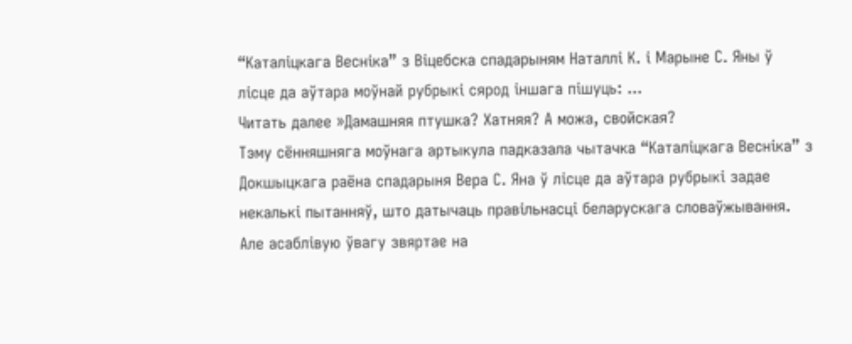“Каталіцкага Весніка” з Віцебска спадарыням Наталлі К. і Марыне С. Яны ў лісце да аўтара моўнай рубрыкі сярод іншага пішуць: ...
Читать далее »Дамашняя птушка? Хатняя? А можа, свойская?
Тэму сённяшняга моўнага артыкула падказала чытачка “Каталіцкага Весніка” з Докшыцкага раёна спадарыня Вера С. Яна ў лісце да аўтара рубрыкі задае некалькі пытанняў, што датычаць правільнасці беларускага словаўжывання. Але асаблівую ўвагу звяртае на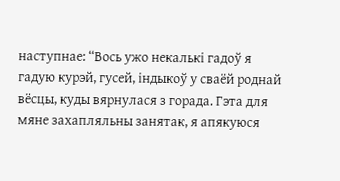наступнае: “Вось ужо некалькі гадоў я гадую курэй, гусей, індыкоў у сваёй роднай вёсцы, куды вярнулася з горада. Гэта для мяне захапляльны занятак, я апякуюся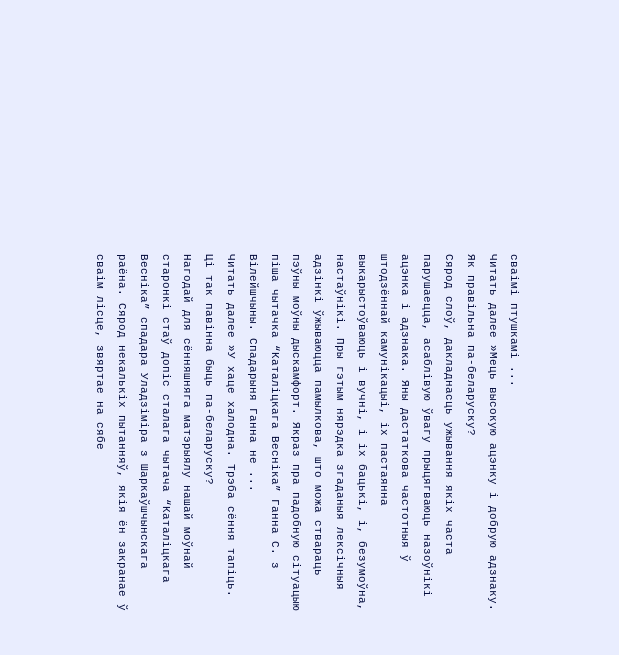сваімі птушкамі ...
Читать далее »Мець высокую ацэнку і добрую адзнаку. Як правільна па-беларуску?
Сярод слоў, дакладнасць ужывання якіх часта парушаецца, асаблівую ўвагу прыцягваюць назоўнікі ацэнка і адзнака. Яны дастаткова частотныя ў штодзённай камунікацыі, іх пастаянна выкарыстоўваюць і вучні, і іх бацькі, і, безумоўна, настаўнікі. Пры гэтым нярэдка згаданыя лексічныя адзінкі ўжываюцца памылкова, што можа ствараць пэўны моўны дыскамфорт. Якраз пра падобную сітуацыю піша чытачка “Каталіцкага Весніка” Ганна С. з Вілейшчыны. Спадарыня Ганна не ...
Читать далее »У хаце халодна. Трэба сёння тапіць. Ці так павінна быць па-беларуску?
Нагодай для сённяшняга матэрыялу нашай моўнай старонкі стаў допіс сталага чытача “Каталіцкага Весніка” спадара Уладзіміра з Шаркаўшчынскага раёна. Сярод некалькіх пытанняў, якія ён закранае ў сваім лісце, звяртае на сябе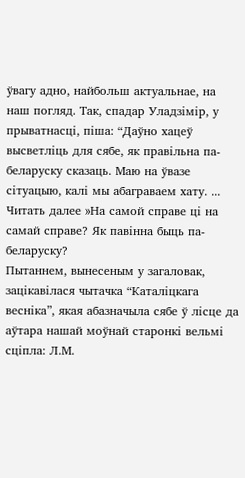ўвагу адно, найбольш актуальнае, на наш погляд. Так, спадар Уладзімір, у прыватнасці, піша: “Даўно хацеў высветліць для сябе, як правільна па-беларуску сказаць. Маю на ўвазе сітуацыю, калі мы абаграваем хату. ...
Читать далее »На самой справе ці на самай справе? Як павінна быць па-беларуску?
Пытаннем, вынесеным у загаловак, зацікавілася чытачка “Каталіцкага весніка”, якая абазначыла сябе ў лісце да аўтара нашай моўнай старонкі вельмі сціпла: Л.М.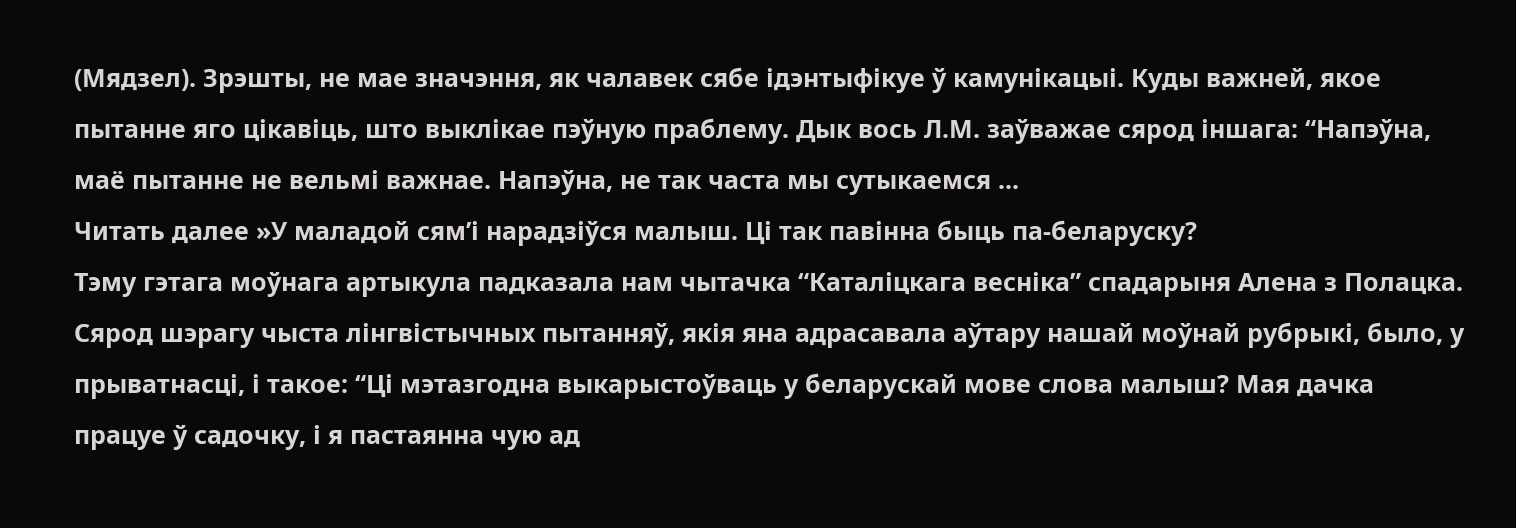(Мядзел). Зрэшты, не мае значэння, як чалавек сябе ідэнтыфікуе ў камунікацыі. Куды важней, якое пытанне яго цікавіць, што выклікае пэўную праблему. Дык вось Л.М. заўважае сярод іншага: “Напэўна, маё пытанне не вельмі важнае. Напэўна, не так часта мы сутыкаемся ...
Читать далее »У маладой сям’і нарадзіўся малыш. Ці так павінна быць па-беларуску?
Тэму гэтага моўнага артыкула падказала нам чытачка “Каталіцкага весніка” спадарыня Алена з Полацка. Сярод шэрагу чыста лінгвістычных пытанняў, якія яна адрасавала аўтару нашай моўнай рубрыкі, было, у прыватнасці, і такое: “Ці мэтазгодна выкарыстоўваць у беларускай мове слова малыш? Мая дачка працуе ў садочку, і я пастаянна чую ад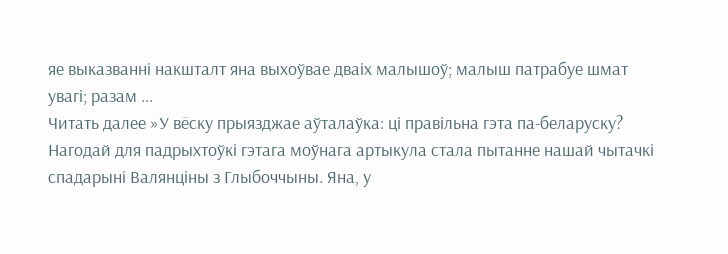яе выказванні накшталт яна выхоўвае дваіх малышоў; малыш патрабуе шмат увагі; разам ...
Читать далее »У вёску прыязджае аўталаўка: ці правільна гэта па-беларуску?
Нагодай для падрыхтоўкі гэтага моўнага артыкула стала пытанне нашай чытачкі спадарыні Валянціны з Глыбоччыны. Яна, у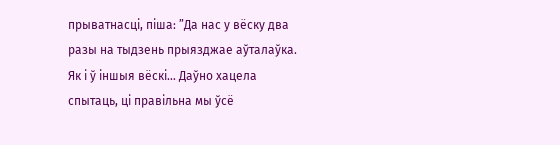прыватнасці, піша: ”Да нас у вёску два разы на тыдзень прыязджае аўталаўка. Як і ў іншыя вёскі… Даўно хацела спытаць, ці правільна мы ўсё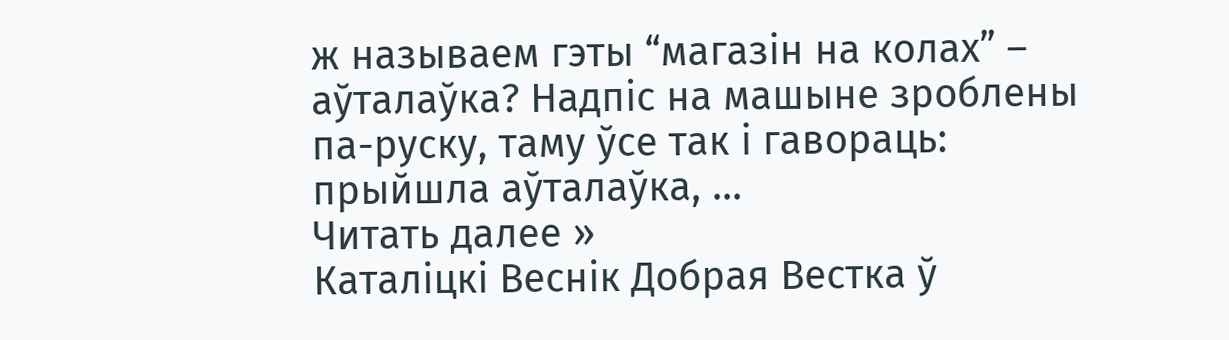ж называем гэты “магазін на колах” – аўталаўка? Надпіс на машыне зроблены па-руску, таму ўсе так і гавораць: прыйшла аўталаўка, ...
Читать далее »
Каталіцкі Веснік Добрая Вестка ў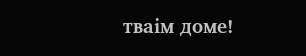тваім доме!